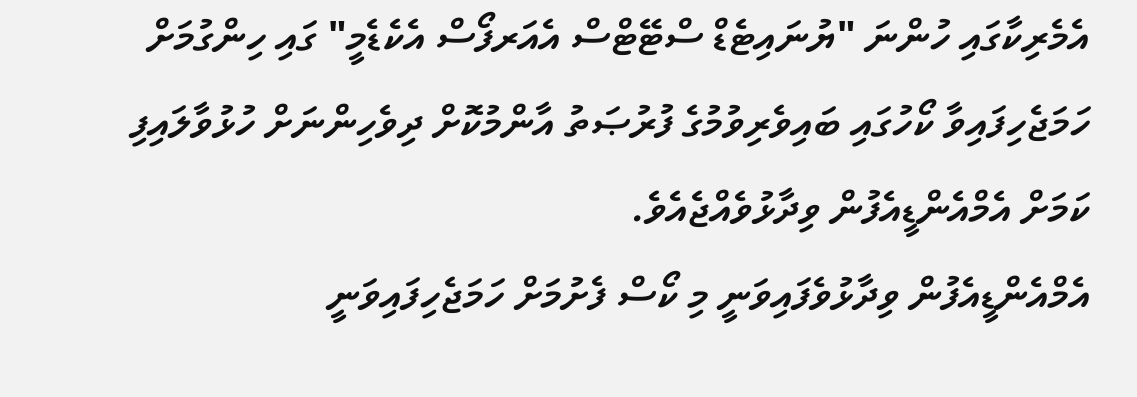އެމެރިކާގައި ހުންނަ "ޔުނައިޓެޑް ސްޓޭޓްސް އެއަރފޯސް އެކެޑެމީ" ގައި ހިންގުމަށް ހަމަޖެހިފައިވާ ކޯހުގައި ބައިވެރިވުމުގެ ފުރުޞަތު އާންމުކޮށް ދިވެހިންނަށް ހުޅުވާލައިފި ކަމަށް އެމްއެންޑީއެފުން ވިދާޅުވެއްޖެއެވެ.
އެމްއެންޑީއެފުން ވިދާޅުވެފައިވަނީ މި ކޯސް ފެށުމަށް ހަމަޖެހިފައިވަނީ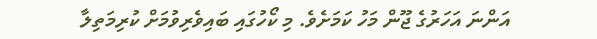އަންނަ އަހަރުގެ ޖޫން މަހު ކަމަށެވެ. މި ކޯހުގައި ބައިވެރިވުމަށް ކުރިމަތިލާ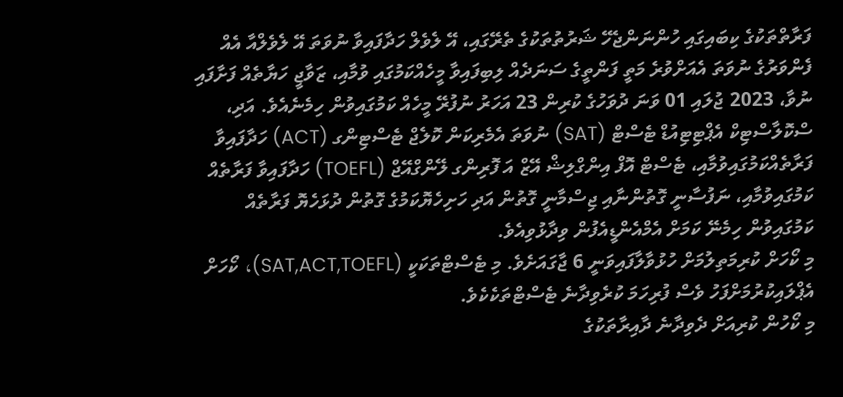ފަރާތްތަކުގެ ކިބައިގައި ހުންނަންޖެހޭ ޝަރުތުތަކުގެ ތެރޭގައި، އޭ ލެވެލް ހަދާފައިވާ ނުވަތަ އޭ ލެވެލްއާ އެއް ފެންވަރުގެ ނުވަތަ އެއަށްވުރެ މަތީ ފަންތީގެ ސަނަދެއް ލިބިފައިވާ މީހެއްކަމުގައި ވުމާއި، ޒަވާޖީ ހަޔާތެއް ފަށާފައި ނުވާ، 2023 ޖުލައި 01 ވަނަ ދުވަހުގެ ކުރިން 23 އަހަރު ނުފުރޭ މީހެއް ކަމުގައިވުން ހިމެނެއެވެ. އަދި، ސްކޮލާސްޓިކް އެޕްޓިޓިއުޑް ޓެސްޓް (SAT) ނުވަތަ އެމެރިކަން ކޮލެޖް ޓެސްޓިންގ (ACT) ހަދާފައިވާ ފަރާތެއްކަމުގައިވުމާއި، ޓެސްޓް އޮފް އިންގްލިޝް އޭޒް އަ ފޮރިންގ ލޭންގްއޭޖް (TOEFL) ހަދާފައިވާ ފަރާތެއް ކަމުގައިވުމާއި، ނަފުސާނީ ގޮތުންނާއި ޖިސްމާނީ ގޮތުން އަދި ހަށިހެޔޮކަމުގެ ގޮތުން ދުޅަހެޔޮ ފަރާތެއް ކަމުގައިވުން ހިމެނޭ ކަމަށް އެމްއެންޑީއެފުން ވިދާޅުވިއެވެ.
މި ކޯހަށް ކުރިމަތިލުމަށް ހުޅުވާލާފައިވަނީ 6 ޖާގައަށެވެ. މި ޓެސްޓްތަކަކީ (SAT,ACT,TOEFL)، ކޯހަށް އެޕްލައިކުރުމަށްފަހު ވެސް ފުރިހަމަ ކުރެވިދާނެ ޓެސްޓްތަކެކެވެ.
މި ކޯހުން ކުރިއަށް ދެވިދާނެ ދާއިރާތަކުގެ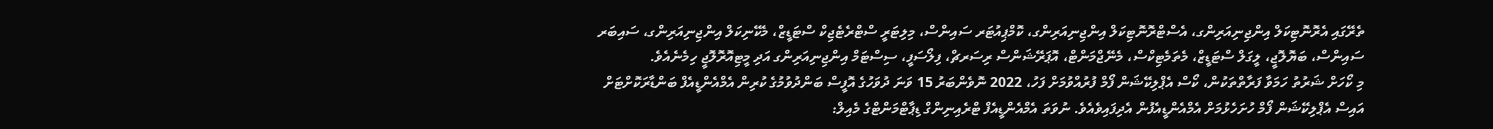ތެރޭގައި އެރޮނޮޓިކަލް އިންޖިނިއަރިންގ، އެސްޓްރޮނޮޓިކަލް އިންޖިނިއަރިންގ، ކޮމްޕިއުޓަރ ސައިންސް، މިލިޓަރީ ސްޓްރެޓެޖިކް ސްޓަޑީޒް، މެކޭނިކަލް އިންޖިނިއަރިންގ، ސައިބަރ ސައިންސް، ބަޔޮލޮޖީ، ލީގަލް ސްޓަޑީޒް، މެތަމެޓިކްސް، މެނޭޖްމަންޓް، އޮޕަރޭޝަންސް ރިސަރޗް، ފިލޯސަފީ، ސިސްޓަމް އިންޖިނިއަރިންގ އަދި މީޓިއޮރޮލޮޖީ ހިމެނެއެވެ.
މި ކޯހަށް ޝަރުތު ހަމަވާ ފަރާތްތަކުން، ކޯސް އެޕްލިކޭޝަން ފޯމް ފުރުއްވުމަށް ފަހު، 2022 ނޮވެންބަރު 15 ވަނަ ދުވަހުގެ އޮފީސް ބަންދުވުމުގެ ކުރިން އެމްއެންޑީއެފް ބަންޑާރަކޮށްޓަށް އައިސް އެޕްލިކޭޝަން ފޯމް ހުށަހެޅުމަށް އެމްއެންޑީއެފުން އެދިފައިވެއެވެ. ނުވަތަ އެމްއެންޑީއެފް ޓްރެއިނިންގް ޑިޕާޓްމަންޓްގެ މެއިލް: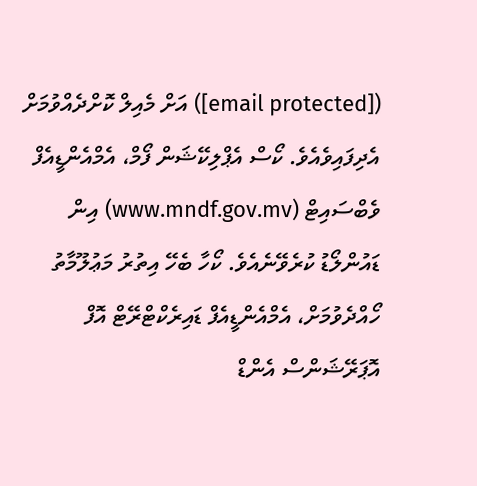([email protected]) އަށް މެއިލް ކޮށްދެއްވުމަށް އެދިފައިވެއެވެ. ކޯސް އެޕްލިކޭޝަން ފޯމް، އެމްއެންޑީއެފް ވެބްސައިޓް (www.mndf.gov.mv) އިން ޑައުންލޯޑު ކުރެވޭނެއެވެ. ކޯހާ ބެހޭ އިތުރު މަޢުލޫމާތު ހޯއްދެވުމަށް، އެމްއެންޑީއެފް ޑައިރެކްޓްރޭޓް އޮފް އޮޕަރޭޝަންސް އެންޑް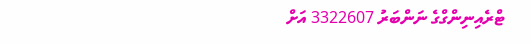ޓްރެއިނިންގްގެ ނަންބަރު 3322607 އަށް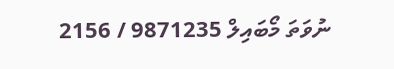ނުވަތަ މޯބައިލް 9871235 / 2156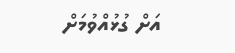އަށް ގުޅުއްވުމަށް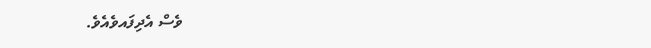ވެސް އެދިފައވެއެވެ.